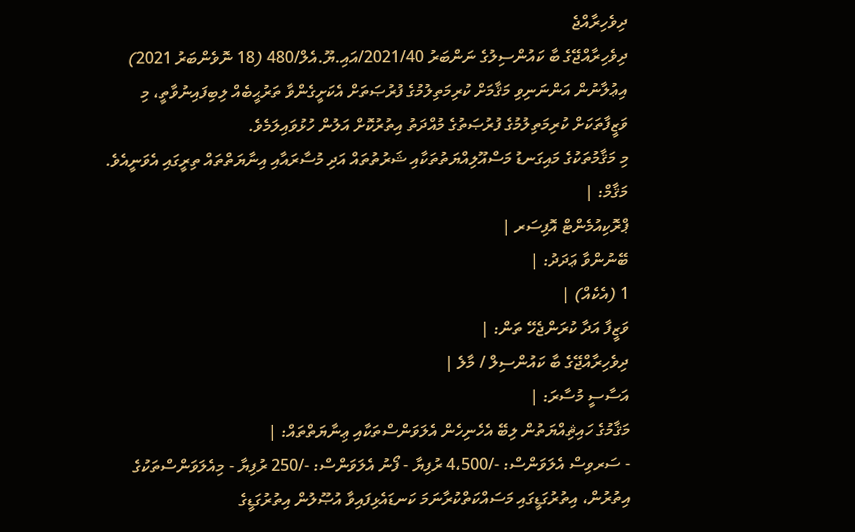ދިވެހިރާއްޖެ
ދިވެހިރާއްޖޭގެ ބާ ކައުންސިލުގެ ނަންބަރު 2021/40/އައި.ޔޫ.އެލް/480 (18 ނޮވެންބަރު 2021) އިޢުލާނުން އަންނަނިވި މަޤާމަށް ކުރިމަތިލުމުގެ ފުރުޞަތަށް އެކަށީގެންވާ ތަރުޙީބެއް ލިބިފައިނުވާތީ، މި ވަޒީފާތަކަށް ކުރިމަތިލުމުގެ ފުރުޞަތުގެ މުއްދަތު އިތުރުކޮށް އަލުން ހުޅުވައިލަމެވެ.
މި މަޤާމުތަކުގެ މައިގަނޑު މަސްއޫލިއްޔަތުތަކާއި ޝަރުތުތައް އަދި މުސާރައާއި އިނާޔަތްތައް ތިރީގައި އެވަނީއެވެ.
މަޤާމް: |
ޕްރޮކިއުމެންޓް އޮފިސަރ |
ބޭނުންވާ ޢަދަދު: |
1 (އެކެއް) |
ވަޒީފާ އަދާ ކުރަންޖެހޭ ތަން: |
ދިވެހިރާއްޖޭގެ ބާ ކައުންސިލް / މާލެ |
އަސާސީ މުސާރަ: |
މަޤާމުގެ ހައިޘިއްޔަތުން ލިބޭ އެހެނިހެން އެލަވަންސްތަކާއި ޢިނާޔަތްތައް: |
- ސަރވިސް އެލަވަންސް: -/4،500 ރުފިޔާ - ފޯނު އެލަވަންސް: -/250 ރުފިޔާ - މިއެލަވަންސްތަކުގެ އިތުރުން، އިތުރުގަޑީގައި މަސައްކަތްކުރާނަމަ ކަނޑައެޅިފައިވާ އުޞޫލުން އިތުރުގަޑީގެ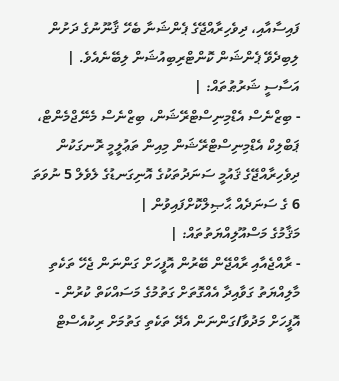ފައިސާއާއި، ދިވެހިރާއްޖޭގެ ޕެންޝަނާ ބެހޭ ޤާނޫނުގެ ދަށުން ލިބިދެވޭ ޕެންޝަން ކޮންޓްރިބިއުޝަން ލިބޭނެއެވެ. |
އަސާސީ ޝަރުޠުތައް: |
- ބިޒްނެސް އެޑްމިނިސްޓްރޭޝަން، ބިޒްނެސް މެނޭޖްމެންޓް، ޕަބްލިކް އެޑްމިނިސްޓްރޭޝަން މިއިން ތަޢުލީމީ ރޮނގަކުން ދިވެހިރާއްޖޭގެ ޤައުމީ ސަނަދުތަކުގެ އޮނިގަނޑުގެ ލެވެލް 5 ނުވަތަ 6 ގެ ސަނަދެއް ޙާޞިލްކޮށްފައިވުން |
މަޤާމުގެ މަސްއޫލިއްޔަތުތައް: |
- ރާއްޖެއާއި ރާއްޖޭން ބޭރުން އޮފީހަށް ގަންނަން ޖެހޭ ތަކެތި މާލިއްޔަތު ގަވާއިދާ އެއްގޮތަށް ގަތުމުގެ މަސައްކަތް ކުރުން - އޮފީހަށް މަދުވާ/ގަންނަން އެދޭ ތަކެތި ގަތުމަށް ރިކުއެސްޓް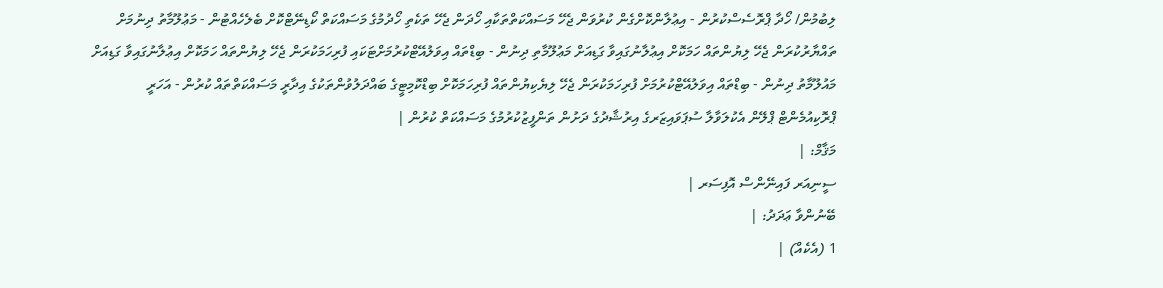ލިބުމުން/ ހޯދާ ޕްރޮސެސްކުރުން - އިޢުލާންކޮށްގެން ކުރުވަން ޖެހޭ މަސައްކަތްތަކާއި ހޯދަން ޖެހޭ ތަކެތި ހޯދުމުގެ މަސައްކަތް ކޯޑިނޭޓްކޮށް ބެލެހެއްޓުން - މަޢުލޫމާތު ދިނުމަށް ތައްޔާރުކުރަން ޖެހޭ ލިޔުންތައް ހަމަކޮށް އިޢުލާނުގައިވާ ގަޑިއަށް މަޢުލޫމާތި ދިނުން - ބިޑްތައް އިވަލުއޭޓްކުރުމަށްޓަކައި ފުރިހަމަކުރަން ޖެހޭ ލިޔުންތައް ހަމަކޮށް އިޢުލާނުގައިވާ ގަޑިއަށް މައުލޫމާތު ދިނުން - ބިޑްތައް އިވަލުއޭޓްކުރުމަށް ފުރިހަމަކުރަން ޖެހޭ ލިޔެކިޔުންތައް ފުރިހަމަކޮށް ބިޑްކޮމިޓީގެ ބައްދަލުވުންތަކުގެ އިދާރީ މަސައްކަތްތައް ކުރުން - އަހަރީ ޕްރޮކިއުމެންޓް ޕްލޭން އެކުލަވާލާ ސުޕަވައިޒަރގެ އިރުޝާދުގެ ދަށުން ތަންފީޒުކުރުމުގެ މަސައްކަތް ކުރުން |
މަޤާމް: |
ސީނިއަރ ފައިނޭންސް އޮފިސަރ |
ބޭނުންވާ ޢަދަދު: |
1 (އެކެއް) |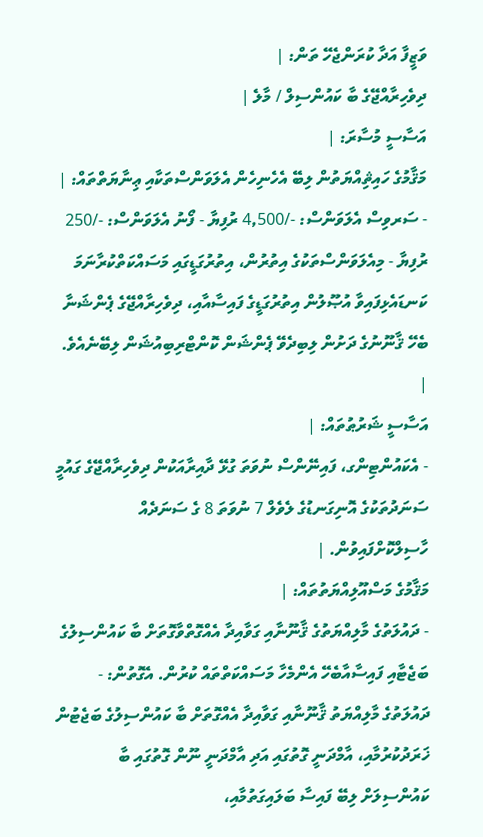ވަޒީފާ އަދާ ކުރަންޖެހޭ ތަން: |
ދިވެހިރާއްޖޭގެ ބާ ކައުންސިލް / މާލެ |
އަސާސީ މުސާރަ: |
މަޤާމުގެ ހައިޘިއްޔަތުން ލިބޭ އެހެނިހެން އެލަވަންސްތަކާއި ޢިނާޔަތްތައް: |
- ސަރވިސް އެލަވަންސް: -/4,500 ރުފިޔާ - ފޯނު އެލަވަންސް: -/250 ރުފިޔާ - މިއެލަވަންސްތަކުގެ އިތުރުން، އިތުރުގަޑީގައި މަސައްކަތްކުރާނަމަ ކަނޑައެޅިފައިވާ އުޞޫލުން އިތުރުގަޑީގެ ފައިސާއާއި، ދިވެހިރާއްޖޭގެ ޕެންޝަނާ ބެހޭ ޤާނޫނުގެ ދަށުން ލިބިދެވޭ ޕެންޝަން ކޮންޓްރިބިއުޝަން ލިބޭނެއެވެ. |
އަސާސީ ޝަރުޠުތައް: |
- އެކައުންޓިންގ، ފައިނޭންސް ނުވަތަ ގުޅޭ ދާއިރާއަކުން ދިވެހިރާއްޖޭގެ ގައުމީ ސަނަދުތަކުގެ އޮނިގަނޑުގެ ލެވެލް 7 ނުވަތަ 8 ގެ ސަނަދެއް ހާސިލްކޮށްފައިވުން. |
މަޤާމުގެ މަސްއޫލިއްޔަތުތައް: |
- ދައުލަތުގެ މާލިއްޔަތުގެ ޤާނޫނާއި ގަވާއިދާ އެއްގޮތްވާގޮތަށް ބާ ކައުންސިލުގެ ބަޖެޓާއި ފައިސާއާބެހޭ އެންމެހާ މަސައްކަތްތައް ކުރުން. އެގޮތުން: - ދައުލަތުގެ މާލިއްޔަތު ޤާނޫނާއި ގަވާއިދާ އެއްގޮތަށް ބާ ކައުންސިލުގެ ބަޖެޓުން ޚަރަދުކުރުމާއި، އާމްދަނީ ގޮތުގައި އަދި އާމްދަނީ ނޫން ގޮތުގައި ބާ ކައުންސިލަށް ލިބޭ ފައިސާ ބަލައިގަތުމާއި،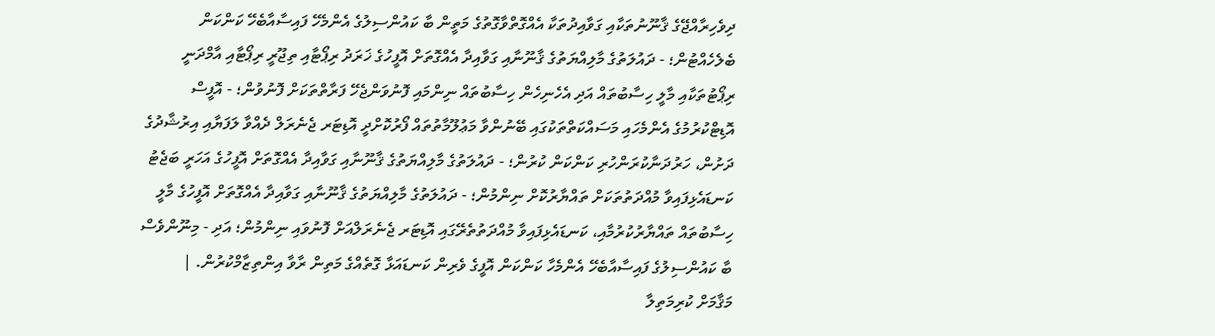ދިވެހިރާއްޖޭގެ ޤާނޫނުތަކާއި ގަވާއިދުތަކާ އެއްގޮތްވާގޮތުގެ މަތީން ބާ ކައުންސިލުގެ އެންމެހޭ ފައިސާއާބެހޭ ކަންކަން ބެލެހެއްޓުން؛ - ދައުލަތުގެ މާލިއްޔަތުގެ ޤާނޫނާއި ގަވާއިދާ އެއްގޮތަށް އޮފީހުގެ ޚަރަދު ރިޕޯޓާއި ތިޖޫރީ ރިޕޯޓާއި އާމްދަނީ ރިޕޯޓުތަކާއި މާލީ ހިސާބުތައް އަދި އެހެނިހެން ހިސާބުތައް ނިންމައި ފޮނުވަންޖެހޭ ފަރާތްތަކަށް ފޮނުވުން؛ - އޮފީސް އޮޑިޓްކުރުމުގެ އެންމެހައި މަސައްކަތްތަކުގައި ބޭނުންވާ މަޢުލޫމާތުތައް ފޯރުކޮށްދީ އޮޑިޓަރ ޖެނެރަލް ދެއްވާ ލަފަޔާއި އިރުޝާދުގެ ދަށުން، ހަރުދަނާކުރަންހުރި ކަންކަން ކުރުން؛ - ދައުލަތުގެ މާލިއްޔަތުގެ ޤާނޫނާއި ގަވާއިދާ އެއްގޮތަށް އޮފީހުގެ އަހަރީ ބަޖެޓު ކަނޑައެޅިފައިވާ މުއްދަތުތަކަށް ތައްޔާރުކޮށް ނިންމުން؛ - ދައުލަތުގެ މާލިއްޔަތުގެ ޤާނޫނާއި ގަވާއިދާ އެއްގޮތަށް އޮފީހުގެ މާލީ ހިސާބުތައް ތައްޔާރުކުރުމާއި، ކަނޑައެޅިފައިވާ މުއްދަތުތެރޭގައި އޮޑިޓަރ ޖެނެރަލްއަށް ފޮނުވައި ނިންމުން؛ އަދި - މިނޫންވެސް ބާ ކައުންސިލުގެ ފައިސާއާބެހޭ އެންމެހާ ކަންކަން އޮފީގެ ވެރިން ކަނޑައަޅާ ގޮތެއްގެ މަތިން ރާވާ އިންތިޒާމްކުރުން. |
މަޤާމަށް ކުރިމަތިލާ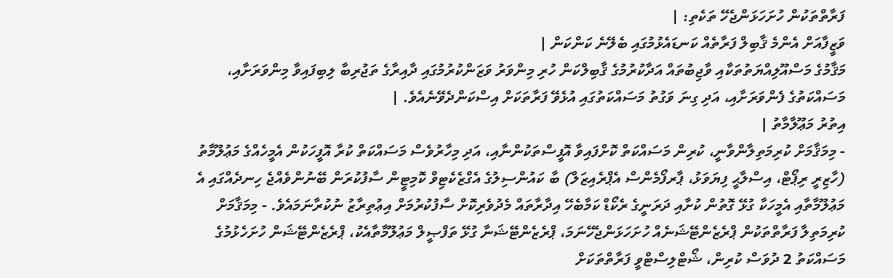ފަރާތްތަކުން ހުށަހަޅަންޖެހޭ ތަކެތި: |
ވަޒީފާއަށް އެންމެ ޤާބިލް ފަރާތެއް ކަނޑައެޅުމުގައި ބެލޭނެ ކަންކަން |
މަޤާމުގެ މަސްއޫލިއްޔަތުތަކާއި ވާޖިބުތައް އަދާކުރުމުގެ ޤާބިލްކަން ހުރި މިންވަރު ވަޒަންކުރުމުގައި ދާއިރާގެ ތަޖުރިބާ ލިބިފައިވާ މިންވަރަށާއި، މަސައްކަތުގެ ފެންވަރަށާއި، އަދި ގިނަ ވަގުތު މަސައްކަތުގައި އުޅެވޭ ފަރާތަކަށް އިސްކަންދެވޭނެއެވެ. |
އިތުރު މަޢޫލާމާތު |
- މިމަޤާމަށް ކުރިމަތިލާންވާނީ، ކުރިން މަސައްކަތް ކޮށްފައިވާ އޮފީސްތަކުންނާއި، އަދި މިހާރުވެސް މަސައްކަތް ކުރާ އޮފީހަކުން އެމީހެއްގެ މަޢުލޫމާތު (ހާޒިރީ ރިޕޯޓް، އިސްލާޙީ ފިޔަވަޅު، ޕާރފޯމެންސް އެޕްރެއިޒަލް) ބާ ކައުންސިލުގެ އެގްޒެކެޓިވް ކޮމިޓީން ސާފުކުރަން ބޭނުންވެއްޖެ ހިނދެއްގައި އެ މަޢުލޫމާތާއި އެމީހަކާ ގުޅޭ ގޮތުން ކުށާއި ދަރަނީގެ ރެކޯޑް ކަމާބެހޭ އިދާރާތައް މެދުވެރިކޮށް ސާފުކުރުމަށް އިޢުތިރާޒު ނުކުރާނަމައެވެ. - މިމަޤާމަށް ކުރިމަތިލާ ފަރާތްތަކުން ޕްރެޒެންޓޭޝަނެއް ހުށަހަޅަންޖެހޭނަމަ، ޕްރެޒެންޓޭޝަނާ ގުޅޭ ތަފްޞީލް މަޢުލޫމާތާއެކު، ޕްރެޒެންޓޭޝަން ހުށަހެޅުމުގެ މަސައްކަތު 2 ދުވަސް ކުރިން، ޝޯޓްލިސްޓްވީ ފަރާތްތަކަށް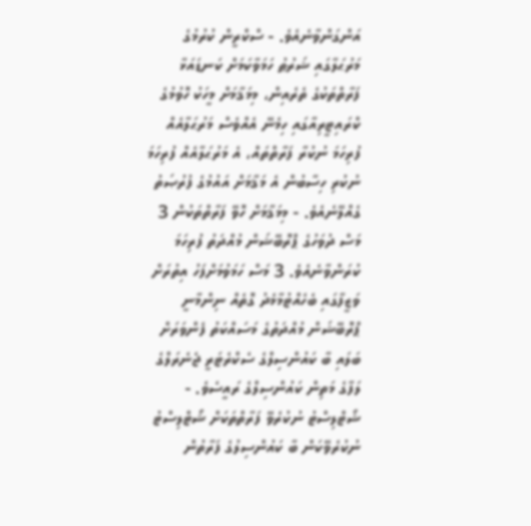އަންގަންވާނެއެވެ. - ސްކްރީން ކުރުމުގެ މަރުޙަލާގައި ޝަރުޠު ހަމަވާކަމަށް ކަނޑައަޅާ ފަރާތްތަކުގެ ތެރެއިން، މިމަޤާމަށް މީހަކު ހޮވުމުގެ ކްރައިޓީރިއާގައި ހިމެނޭ އެއްވެސް މަރުޙަލާއެއް ފުރިހަމަ ނުކުރާ ފަރާތްތައް، އެ މަރުޙަލާއެއް ފުރިހަމަ ނުކުރި ހިސާބުން އެ މަޤާމަށް އައުމުގެ ފުރުޞަތު ގެއްލޭނެއެވެ. - މިމަޤާމަށް ހޮވޭ ފަރާތްތަކުން 3 މަސް ދުވަހުގެ ޕްރޮބޭޝަން މުއްދަތު ފުރިހަމަ ކުރަންވާނެއެވެ. 3 މަސް ހަމަވުމަށްފަހު އިތުރަށް ވަޒީފާގައި ބެހެއްޓުމާމެދު ގޮތެއް ނިންމާނީ ޕްރޮބޭޝަން މުއްދަތުގެ މަސައްކަތު ފެންވަރަށް ބަލައި ބާ ކައުންސިލްގެ ސެކްރެޓަރީ ޖެނެރަލްގެ ލަފާގެ މަތިން ކައުންސިލްގެ ރައީސެވެ. - ޝޯޓްލިސްޓު ނުކުރެވޭ ފަރާތްތަކަށް ޝޯޓްލިސްޓު ނުކުރެވޭކަން ބާ ކައުންސިލުގެ ފަރާތުން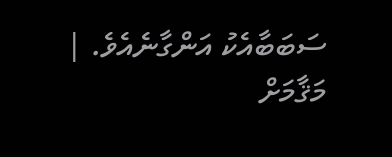ސަބަބާއެކު އަންގާނެއެވެ. |
މަޤާމަށް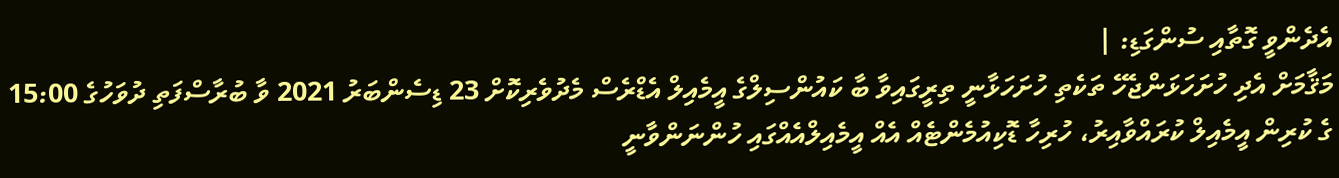އެދެންވީ ގޮތާއި ސުންގަޑި: |
މަޤާމަށް އެދި ހުށަހަޅަންޖެހޭ ތަކެތި ހުށަހަޅާނީ ތިރީގައިވާ ބާ ކައުންސިލްގެ އީމެއިލް އެޑްރެސް މެދުވެރިކޮށް 23 ޑިސެންބަރު 2021 ވާ ބުރާސްފަތި ދުވަހުގެ 15:00 ގެ ކުރިން އީމެއިލް ކުރައްވާއިރު، ހުރިހާ ޑޮކިއުމެންޓެއް އެއް އީމެއިލްއެއްގައި ހުންނަންވާނީ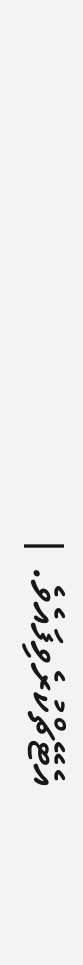އެޓޭޗްކުރެވިފައެވެ. |